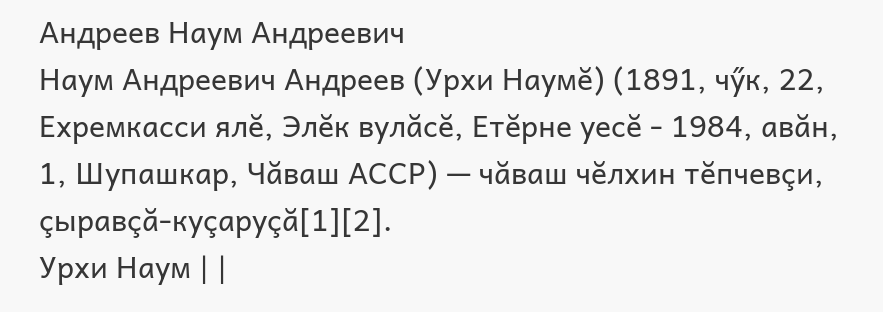Андреев Наум Андреевич
Наум Андреевич Андреев (Урхи Наумĕ) (1891, чӳк, 22, Ехремкасси ялĕ, Элĕк вулăсĕ, Етĕрне уесĕ - 1984, авăн, 1, Шупашкар, Чăваш АССР) — чăваш чĕлхин тĕпчевçи, çыравçă-куçаруçă[1][2].
Урхи Наум | |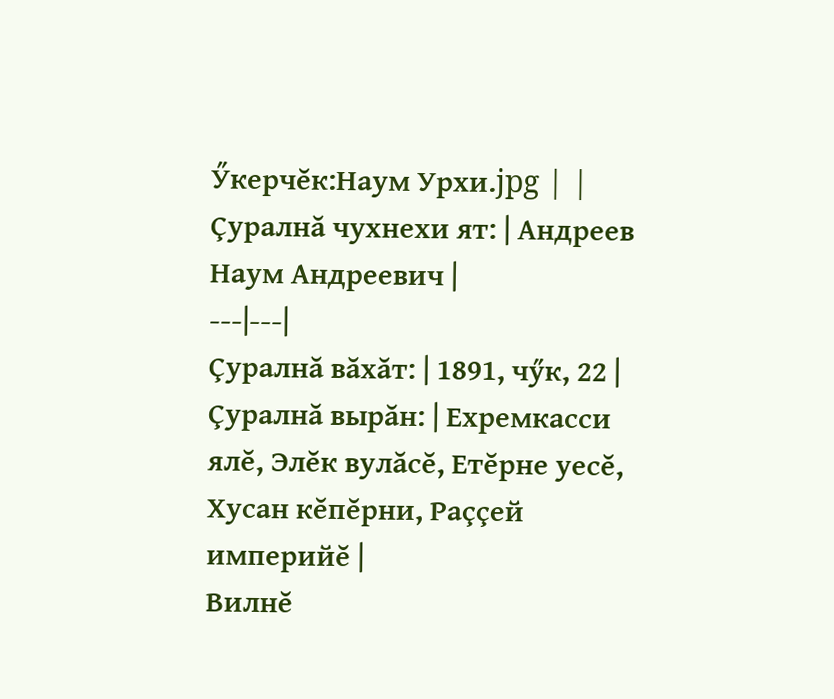Ӳкерчĕк:Наум Урхи.jpg | |
Çуралнă чухнехи ят: | Андреев Наум Андреевич |
---|---|
Çуралнă вăхăт: | 1891, чӳк, 22 |
Çуралнă вырăн: | Ехремкасси ялĕ, Элĕк вулăсĕ, Етĕрне уесĕ, Хусан кĕпĕрни, Раççей империйĕ |
Вилнĕ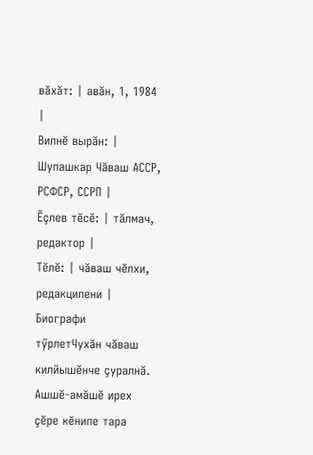вăхăт: | авăн, 1, 1984 |
Вилнĕ вырăн: | Шупашкар Чăваш АССР, РСФСР, ССРП |
Ĕçлев тĕсĕ: | тăлмач, редактор |
Тĕлĕ: | чăваш чĕлхи, редакцилени |
Биографи
тӳрлетЧухăн чăваш килйышĕнче çуралнă. Ашшĕ-амăшĕ ирех çĕре кĕнипе тара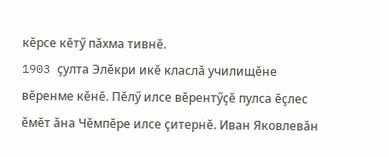кĕрсе кĕтӳ пăхма тивнĕ.
1903 çулта Элĕкри икĕ класлă училищĕне вĕренме кĕнĕ. Пĕлӳ илсе вĕрентӳçĕ пулса ĕçлес ĕмĕт ăна Чĕмпĕре илсе çитернĕ. Иван Яковлевăн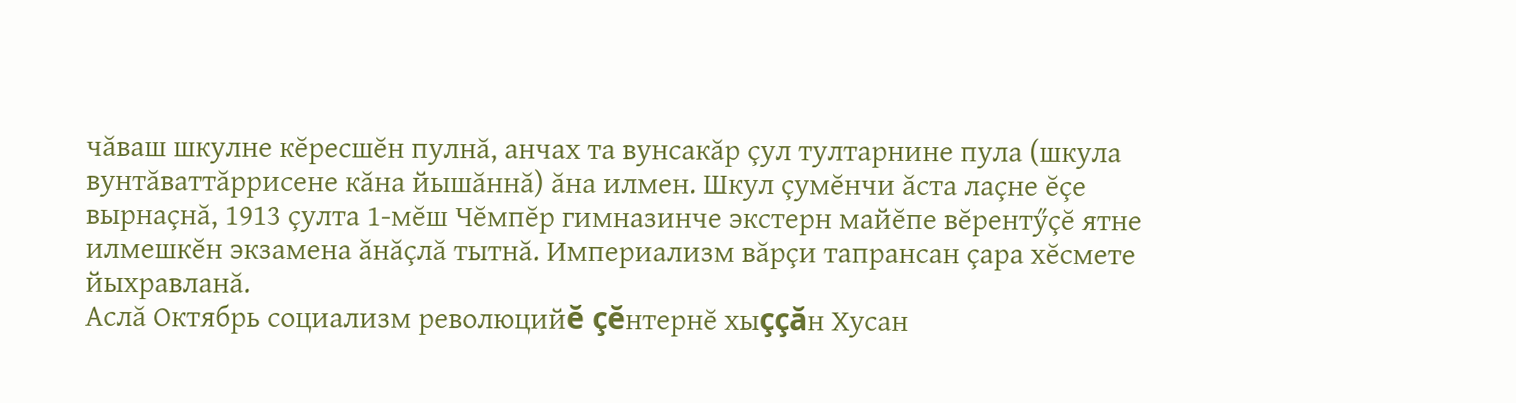чăваш шкулне кĕресшĕн пулнă, анчах та вунсакăр çул тултарнине пула (шкула вунтăваттăррисене кăна йышăннă) ăна илмен. Шкул çумĕнчи ăста лаçне ĕçе вырнаçнă, 1913 çулта 1-мĕш Чĕмпĕр гимназинче экстерн майĕпе вĕрентӳçĕ ятне илмешкĕн экзамена ăнăçлă тытнă. Империализм вăрçи тапрансан çара хĕсмете йыхравланă.
Аслă Октябрь социализм революцийĕ çĕнтернĕ хыççăн Хусан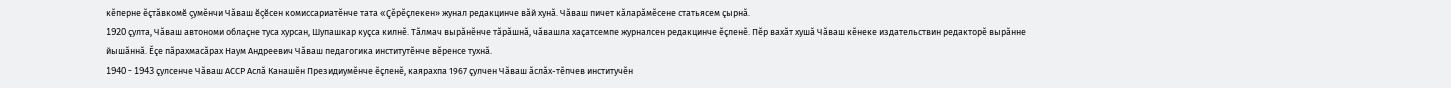кĕперне ĕçтăвкомĕ çумĕнчи Чăваш ĕçĕсен комиссариатĕнче тата «Çĕрĕçлекен» жунал редакцинче вăй хунă. Чăваш пичет кăларăмĕсене статьясем çырнă.
1920 çулта, Чăваш автономи облаçне туса хурсан, Шупашкар куçса килнĕ. Тăлмач вырăнĕнче тăрăшнă, чăвашла хаçатсемпе журналсен редакцинче ĕçленĕ. Пĕр вахăт хушă Чăваш кĕнеке издательствин редакторĕ вырăнне йышăннă. Ĕçе пăрахмасăрах Наум Андреевич Чăваш педагогика институтĕнче вĕренсе тухнă.
1940 - 1943 çулсенче Чăваш АССР Аслă Канашĕн Президиумĕнче ĕçленĕ, каярахпа 1967 çулчен Чăваш ăслăх-тĕпчев институчĕн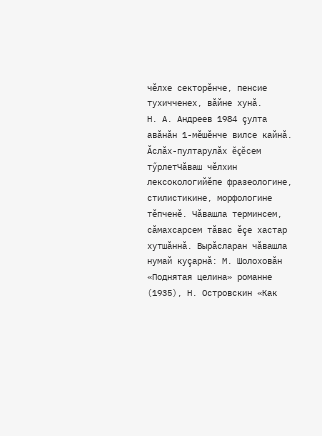чĕлхе секторĕнче, пенсие тухичченех, вăйне хунă.
Н. А. Андреев 1984 çулта авăнăн 1-мĕшĕнче вилсе кайнă.
Ăслăх-пултарулăх ĕçĕсем
тӳрлетЧăваш чĕлхин лексокологийĕпе фразеологине, стилистикине, морфологине тĕпченĕ. Чăвашла терминсем, сăмахсарсем тăвас ĕçе хастар хутшăннă. Вырăсларан чăвашла нумай куçарнă: М. Шолоховăн «Поднятая целина» романне (1935), Н. Островскин «Как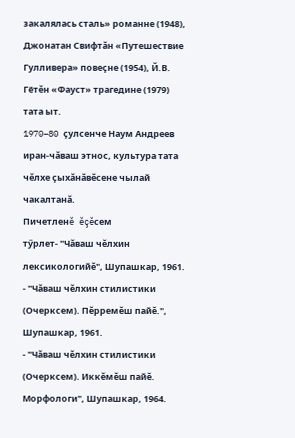закалялась сталь» романне (1948), Джонатан Свифтăн «Путешествие Гулливера» повеçне (1954), Й.В. Гётĕн «Фауст» трагедине (1979) тата ыт.
1970–80 çулсенче Наум Андреев иран-чăваш этнос, культура тата чĕлхе çыхăнăвĕсене чылай чакалтанă.
Пичетленĕ ĕçĕсем
тӳрлет- "Чăваш чĕлхин лексикологийĕ", Шупашкар, 1961.
- "Чăваш чĕлхин стилистики (Очерксем). Пĕрремĕш пайĕ.", Шупашкар, 1961.
- "Чăваш чĕлхин стилистики (Очерксем). Иккĕмĕш пайĕ. Морфологи", Шупашкар, 1964.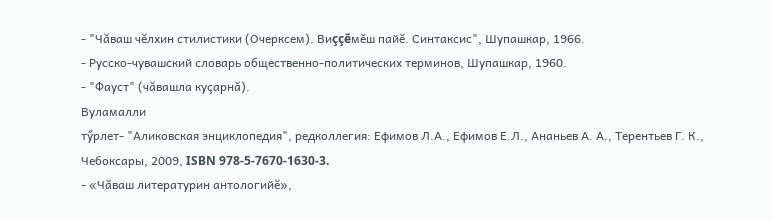- "Чăваш чĕлхин стилистики (Очерксем). Виççĕмĕш пайĕ. Синтаксис", Шупашкар, 1966.
- Русско-чувашский словарь общественно-политических терминов, Шупашкар, 1960.
- "Фауст" (чăвашла куçарнă).
Вуламалли
тӳрлет- "Аликовская энциклопедия", редколлегия: Ефимов Л.А., Ефимов Е.Л., Ананьев А. А., Терентьев Г. К., Чебоксары, 2009, ISBN 978-5-7670-1630-3.
- «Чăваш литературин антологийĕ»,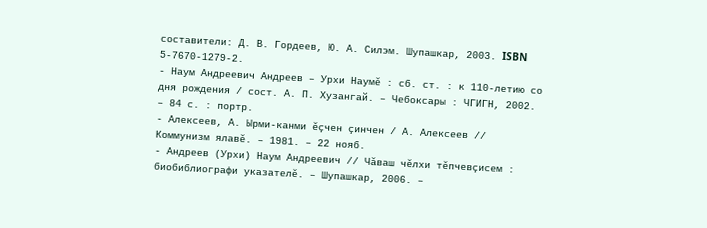составители: Д. В. Гордеев, Ю. А. Силэм. Шупашкар, 2003. ISBN 5-7670-1279-2.
- Наум Андреевич Андреев – Урхи Наумĕ : сб. ст. : к 110-летию со дня рождения / сост. А. П. Хузангай. – Чебоксары : ЧГИГН, 2002. – 84 с. : портр.
- Алексеев, А. Ырми-канми ĕçчен çинчен / А. Алексеев // Коммунизм ялавĕ. – 1981. – 22 нояб.
- Андреев (Урхи) Наум Андреевич // Чăваш чĕлхи тĕпчевçисем : биобиблиографи указателĕ. – Шупашкар, 2006. –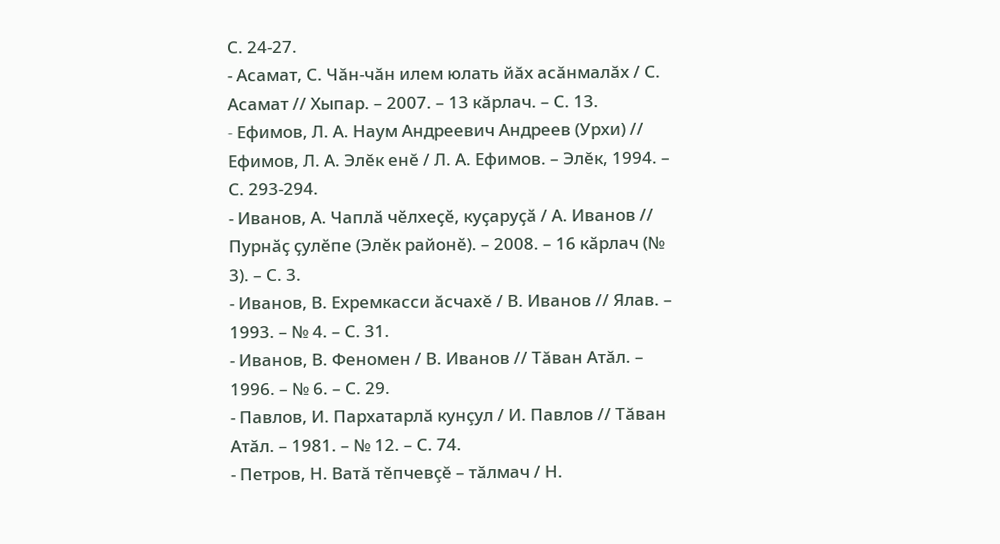С. 24-27.
- Асамат, С. Чăн-чăн илем юлать йăх асăнмалăх / С. Асамат // Хыпар. – 2007. – 13 кăрлач. – С. 13.
- Eфимов, Л. А. Наум Андреевич Андреев (Урхи) // Eфимов, Л. А. Элĕк енĕ / Л. А. Eфимов. – Элĕк, 1994. – С. 293-294.
- Иванов, А. Чаплӑ чӗлхеҫӗ, куҫаруҫӑ / А. Иванов // Пурнӑҫ ҫулӗпе (Элӗк районӗ). – 2008. – 16 кӑрлач (№ 3). – С. 3.
- Иванов, В. Eхремкасси ăсчахĕ / В. Иванов // Ялав. – 1993. – № 4. – С. 31.
- Иванов, В. Феномен / В. Иванов // Тăван Атăл. – 1996. – № 6. – С. 29.
- Павлов, И. Пархатарлă кунçул / И. Павлов // Тăван Атăл. – 1981. – № 12. – С. 74.
- Петров, Н. Ватă тĕпчевçĕ – тăлмач / Н.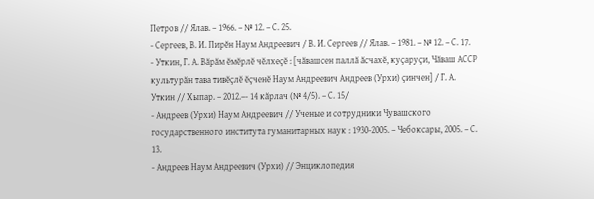Петров // Ялав. – 1966. – № 12. – С. 25.
- Сергеев, В. И. Пирĕн Наум Андреевич / В. И. Сергеев // Ялав. – 1981. – № 12. – С. 17.
- Уткин, Г. А. Вӑрӑм ӗмӗрлӗ чӗлхеҫӗ : [чӑвашсен паллӑ ӑсчахӗ, куҫаруҫи, Чӑваш АССР культурӑн тава тивӗҫлӗ ӗҫченӗ Наум Андреевич Андреев (Урхи) ҫинчен] / Г. А. Уткин // Хыпар. – 2012.–- 14 кӑрлач (№ 4/5). – С. 15/
- Андреев (Урхи) Наум Андреевич // Ученые и сотрудники Чувашского государственного института гуманитарных наук : 1930-2005. – Чебоксары, 2005. – С. 13.
- Андреев Наум Андреевич (Урхи) // Энциклопедия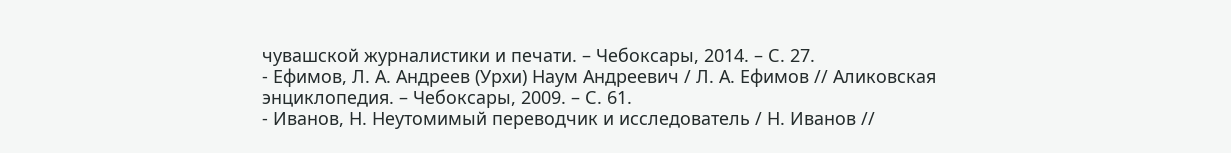чувашской журналистики и печати. – Чебоксары, 2014. – С. 27.
- Ефимов, Л. А. Андреев (Урхи) Наум Андреевич / Л. А. Ефимов // Аликовская энциклопедия. – Чебоксары, 2009. – С. 61.
- Иванов, Н. Неутомимый переводчик и исследователь / Н. Иванов //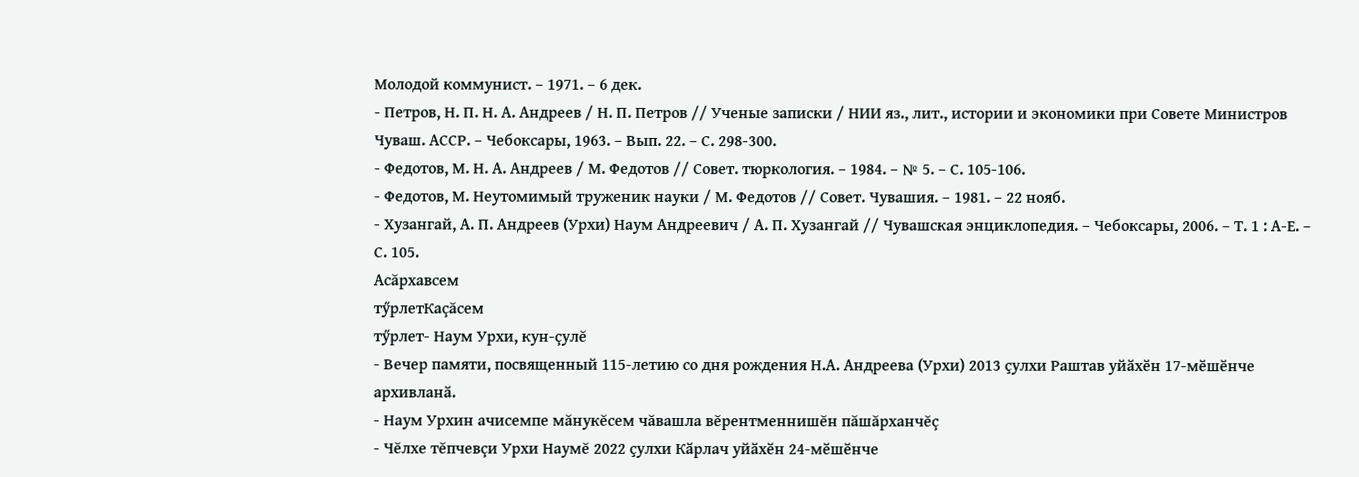Молодой коммунист. – 1971. – 6 дек.
- Петров, Н. П. Н. А. Андреев / Н. П. Петров // Ученые записки / НИИ яз., лит., истории и экономики при Совете Министров Чуваш. АССР. – Чебоксары, 1963. – Вып. 22. – С. 298-300.
- Федотов, М. Н. А. Андреев / М. Федотов // Совет. тюркология. – 1984. – № 5. – С. 105-106.
- Федотов, М. Неутомимый труженик науки / М. Федотов // Совет. Чувашия. – 1981. – 22 нояб.
- Хузангай, А. П. Андреев (Урхи) Наум Андреевич / А. П. Хузангай // Чувашская энциклопедия. – Чебоксары, 2006. – Т. 1 : А-Е. – С. 105.
Асăрхавсем
тӳрлетКаçăсем
тӳрлет- Наум Урхи, кун-çулĕ
- Вечер памяти, посвященный 115-летию со дня рождения Н.А. Андреева (Урхи) 2013 ҫулхи Раштав уйӑхӗн 17-мӗшӗнче архивланӑ.
- Наум Урхин ачисемпе мăнукĕсем чăвашла вĕрентменнишĕн пăшăрханчĕç
- Чĕлхе тĕпчевçи Урхи Наумĕ 2022 ҫулхи Кӑрлач уйӑхӗн 24-мӗшӗнче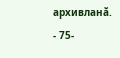архивланӑ.
- 75-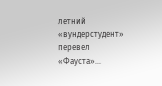летний «вундерстудент» перевел «Фауста»...